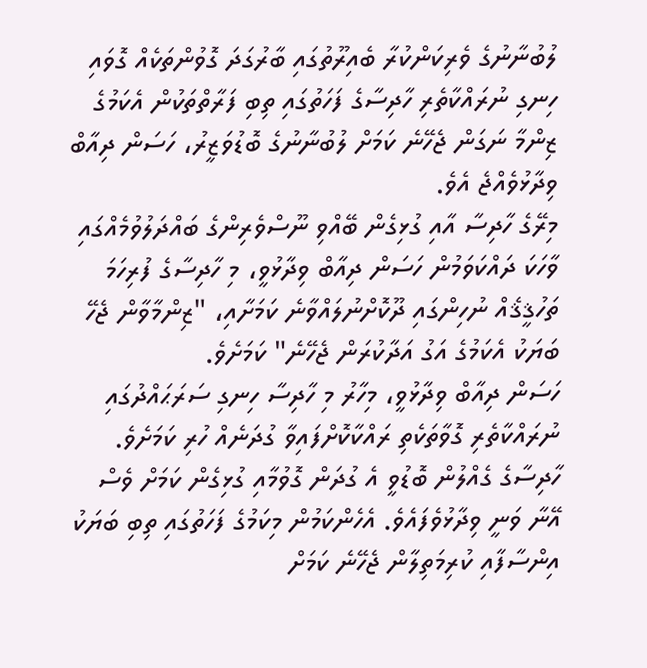ލުބުނާނުގެ ވެރިކަންކުރާ ބެއިރޫތުގައި ބާރުގަދަ ގޮވުންތަކެއް ގޮވައި ހިނގި ނުރައްކާތެރި ހާދިސާގެ ފަހަތުގައި ތިބި ފަރާތްތަކުން އެކަމުގެ ޒިންމާ ނަގަން ޖެހޭނެ ކަމަށް ލުބުނާނުގެ ބޮޑުވަޒީރު، ހަސަން ދިއާބް ވިދާޅުވެއްޖެ އެވެ.
މިރޭގެ ހާދިސާ އާއި ގުޅިގެން ބޭއްވި ނޫސްވެރިންގެ ބައްދަލުވުމެއްގައި ވާހަކަ ދައްކަވަމުން ހަސަން ދިއާބް ވިދާޅުވީ، މި ހާދިސާގެ ފުރިހަމަ ތަހުޤީޤެއް ނުހިންގައި ދޫކޮށްނުލައްވާނެ ކަމަށާއި، "ޒިންމާވާން ޖެހޭ ބަޔަކު އެކަމުގެ އަގު އަދާކުރަން ޖެހޭނެ" ކަމަށެވެ.
ހަސަން ދިއާބް ވިދާޅުވީ، މިހާރު މި ހާދިސާ ހިނގި ސަރަޙައްދުގައި ނުރައްކާތެރި ގޮވާތަކެތި ރައްކާކޮށްފައިވާ ގުދަނެއް ހުރި ކަމަށެވެ. ހާދިސާގެ ގެއްލުން ބޮޑުވީ އެ ގުދަން ގޮވުމާއި ގުޅިގެން ކަމަށް ވެސް އޭނާ ވަނީ ވިދާޅުވެފައެވެ. އެހެންކަމުން މިކަމުގެ ފަހަތުގައި ތިބި ބަޔަކު އިންސާފާއި ކުރިމަތިލާން ޖެހޭނެ ކަމަށް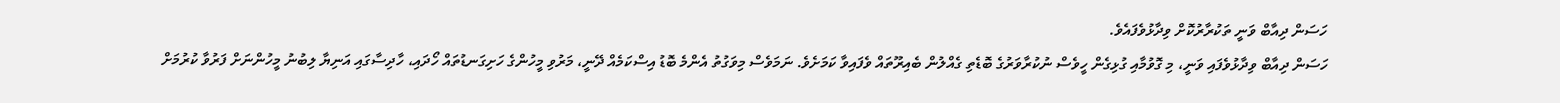ހަސަން ދިއާބް ވަނީ ތަކުރާރުކޮށް ވިދާޅުވެފައެވެ.
ހަސަން ދިއާބް ވިދާޅުވެފައި ވަނީ، މި ގޮވުމާއި ގުޅިގެން ހީވެސް ނުކުރާވަރުގެ ބޮޑެތި ގެއްލުން ބެއިރޫތައް ވެފައިވާ ކަމަށެވެ. ނަމަވެސް މިވަގުތު އެންމެ ބޮޑު އިސްކަމެއް ދޭނީ، މަރުވި މީހުންގެ ހަށިގަނޑުތައް ހޯދައި، ހާދިސާގައި އަނިޔާ ލިބުނު މީހުންނަށް ފަރުވާ ކުރުމަށް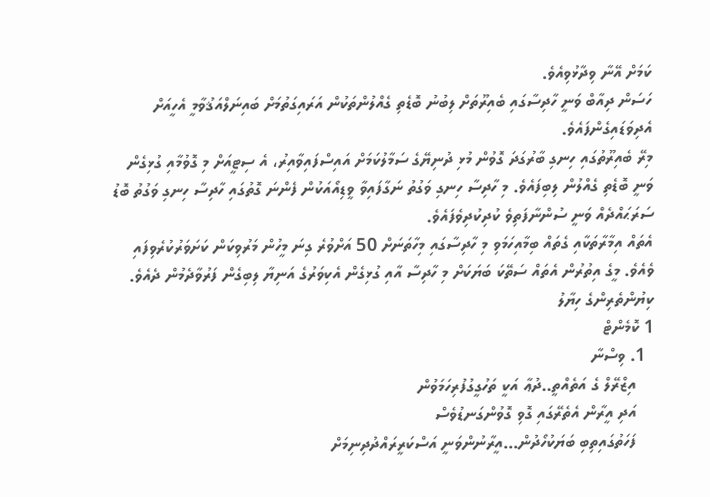ކަމަށް އޭނާ ވިދާޅުވިއެވެ.
ހަސަން ދިއާބް ވަނީ ހާދިސާގައި ބެއިރޫތަށް ލިބުނު ބޮޑެތި ގެއްލުންތަކުން އަރައިގަތުމަށް ބައިނަލްއަޤުވާމީ އެހީއަށް އެދިވަޑައިގެންފައެވެ.
މިރޭ ބެއިރޫތުގައި ހިނގި ބާރުގަދަ ގޮވުން މުޅި ދުނިޔޭގެ ސަމާލުކަމަށް އައިސްފައިވާއިރު، އެ ސިޓީއަށް މި ގޮވުމާއި ގުޅިގެން ވަނީ ބޮޑެތި ގެއްލުން ލިބިފައެވެ. މި ހާދިސާ ހިނގި ވަގުތު ނަގާފައިވާ ވީޑިއޯއަކުން ފެންނަ ގޮތުގައި ހާދިސާ ހިނގި ވަގުތު ބޮޑު ސަރަޙައްދެއް ވަނީ ސުންނާފަތިވެ ކުދިކުދިވެފައެވެ.
އެތައް އިމާރާތަކާއި ގެތައް ބިމާއިހަމަވި މި ހާދިސާގައި މިހާތަނަށް 50 އަށްވުރެ ގިނަ މީހުން މަރުވިކަން ކަށަވަރުކުރެވިފައި ވެއެވެ. މީގެ އިތުރުން އެތައް ސަތޭކަ ބަޔަކަށް މި ހާދިސާ އާއި ގުޅިގެން އެކިވަރުގެ އަނިޔާ ލިބިގެން ފަރުވާދެމުން ދެއެވެ.
ކިޔުންތެރިންގެ ހިޔާލު
1 ކޮމެންޓް
  1. ވިސްނާ
    އިޒްރޭލް ގެ އަތެއްތީ..ދުޢާ އަކީ ތަހުގީގުފުރިހަމަވުން
    އަދި އީރާން އެތެރޭގައި ގޮވި ގޮވުންގަނޑުވެސް
    ފަހަތުގައިތިބި ބަޔަކުހޯދުން...އީރާނުންވަނީ އަސްކަރީރައްދުދިނިމަށް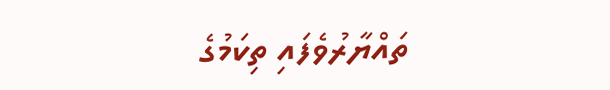ތައްޔާރުވެފައި ތިކަމުގެ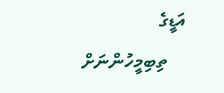އަޑީގެ
    ތިބިމީހުންނަށް